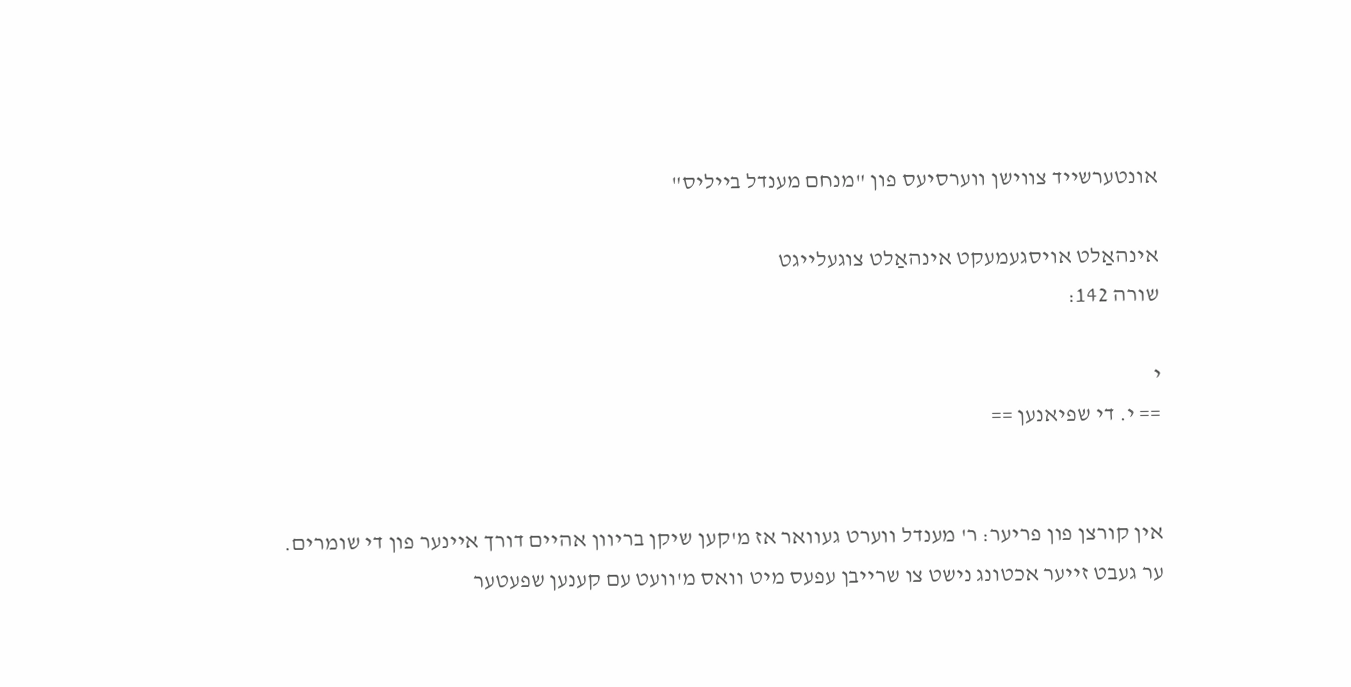אונטערשייד צווישן ווערסיעס פון "מנחם מענדל בייליס"

אינהאַלט אויסגעמעקט אינהאַלט צוגעלייגט
שורה 142:

י
== י. די שפיאנען ==


אין קורצן פון פריער: ר' מענדל ווערט געוואר אז מ'קען שיקן בריוון אהיים דורך איינער פון די שומרים. ער געבט זייער אכטונג נישט צו שרייבן עפעס מיט וואס מ'וועט עם קענען שפעטער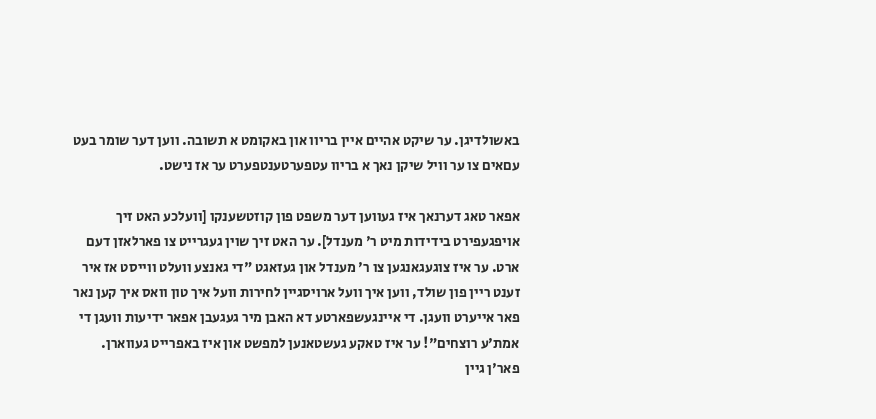באשולדיגן. ער שיקט אהיים איין בריוו און באקומט א תשובה. ווען דער שומר בעט עםאים צו ער וויל שיקן נאך א בריוו עטפערטענטפערט ער אז נישט.

אפאר טאג דערנאך איז געווען דער משפט פון קוזטשענקו [וועלכע האט זיך אויפגעפירט בידידות מיט ר' מענדל]. ער האט זיך שוין געגרייט צו פארלאזן דעם ארט. ער איז צוגעגאנגען צו ר' מענדל און געזאגט "די גאנצע וועלט ווייסט אז איר זענט ריין פון שולד, ווען איך וועל ארויסגיין לחירות וועל איך טון וואס איך קען נאר פאר אייערט וועגן. די איינגעשפארטע דא האבן מיר געגעבן אפאר ידיעות וועגן די אמת'ע רוצחים"! ער איז טאקע געשטאנען למפשט און איז באפרייט געווארן. פאר'ן גיין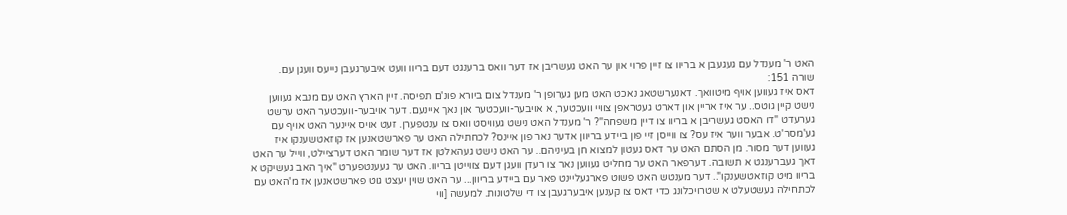האט ר' מענדל עם געגעבן א בריוו צו זיין פרוי און ער האט געשריבן אז דער וואס ברענגט דעם בריוו וועט איבערגעבן נייעס וועגן עם.
שורה 151:
דאס איז געווען אויף מיטוואך. דאנערשטאג נאכט האט מען גערופן ר' מענדל צום ביורא פונ'ם תפיסה. זיין הארץ האט עם מנבא געווען נישט קיין גוטס.. ער איז אריין און דארט געטראפן צוויי וועכטער, א אויבער-וועכטער און נאך איינעם. דער אויבער-וועכטער האט ערשט גערעדט "דו האסט געשריבן א בריוו צו דיין משפחה"? ר' מענדל האט נישט געוויסט וואס צו ענטפערן. זעט אויס איינער האט אויף עם גע'מסר'ט. אבער ווער איז עס? צו ווייסן זיי פון ביידע בריוון אדער נאר פון איינס? לכחתילה האט ער פארשטאנען אז קוזאטשענקו איז געווען דער מסור. מן הסתם האט ער דאס געטון למצוא חן בעיניהם.. ער האט נישט געהאלטן אז דער שומר האט דערציילט, ווייל ער האט דאך געברענגט א תשובה. דערפאר האט ער מחליט געווען נאר צו רעדן וועגן דעם צווייטן בריוו. האט ער געענטפערט "איך האב געשיקט א בריוו מיט קוזאטשענקו".. דער מענטש האט פשוט פארגעליינט פאר עם ביידע בריוון... ער האט שוין יעצט גוט פארשטאנען אז מ'האט עם לכתחילה געשטעלט א שטרויכלונג כדי דאס צו קענען איבערגעבן צו די שלטונות. למעשה [ווי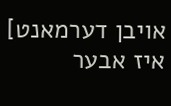אויבן דערמאנט] איז אבער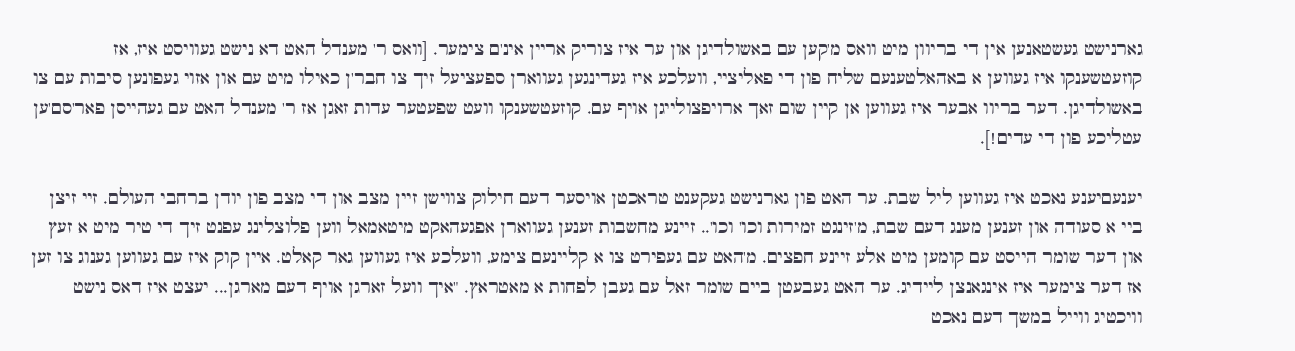גארנישט געשטאנען אין די בריוון מיט וואס מ'קען עם באשולדיגן און ער איז צוריק אריין אינ'ם צימער. [וואס ר' מענדל האט דא נישט געוויסט איז, אז קוזעטשענקו איז געווען א באהאלטענעם שליח פון די פאליציי, וועלכע איז געדינגען געווארן ספעציעל זיך צו חבר'ן כאילו מיט עם און אזוי געפונען סיבות עם צו באשולדיגן. דער בריוו אבער איז געווען אן קיין שום זאך ארויפצולייגן אויף עם. קוזעטשענקו וועט שפעטער עדות זאגן אז ר' מענדל האט עם געהייסן פאר'סם'ען עטליכע פון די עדים!].

יענעםיענע נאכט איז געווען ליל שבת. ער האט פון גארנישט געקענט טראכטן אויסער דעם חילוק צווישן זיין מצב און די מצב פון יודן ברחבי העולם. זיי זיצן ביי א סעודה און זענען מענג דעם שבת, מ'זינגט זמירות וכו' וכו'.. זיינע מחשבות זענען געווארן אפגעהאקט מיטאמאל ווען פלוצלינג עפנט זיך די טיר מיט א זעץ און דער שומר הייסט עם קומען מיט אלע זיינע חפצים. מ'האט עם געפירט צו א קליינעם צימע, וועלכע איז געווען גאר קאלט. איין קוק איז עם געווען גענוג צו זען אז דער צימער איז אינגאנצן ליידיג. ער האט געבעטן ביים שומר זאל עם געבן לפחות א מאטראץ. "איך וועל זארגן אויף דעם מארגן... יעצט איז דאס נישט וויכטיג ווייל במשך דעם נאכט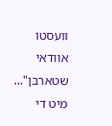וועסטו אוודאי שטארבן"... מיט די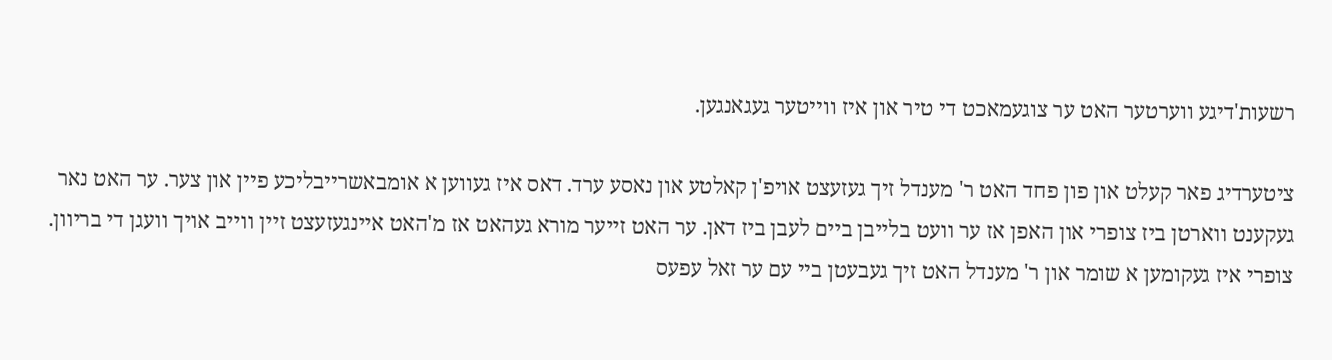רשעות'דיגע ווערטער האט ער צוגעמאכט די טיר און איז ווייטער געגאנגען.

ציטערדיג פאר קעלט און פון פחד האט ר' מענדל זיך געזעצט אויפ'ן קאלטע און נאסע ערד. דאס איז געווען א אומבאשרייבליכע פיין און צער. ער האט נאר געקענט ווארטן ביז צופרי און האפן אז ער וועט בלייבן ביים לעבן ביז דאן. ער האט זייער מורא געהאט אז מ'האט איינגעזעצט זיין ווייב אויך וועגן די בריוון. צופרי איז געקומען א שומר און ר' מענדל האט זיך געבעטן ביי עם ער זאל עפעס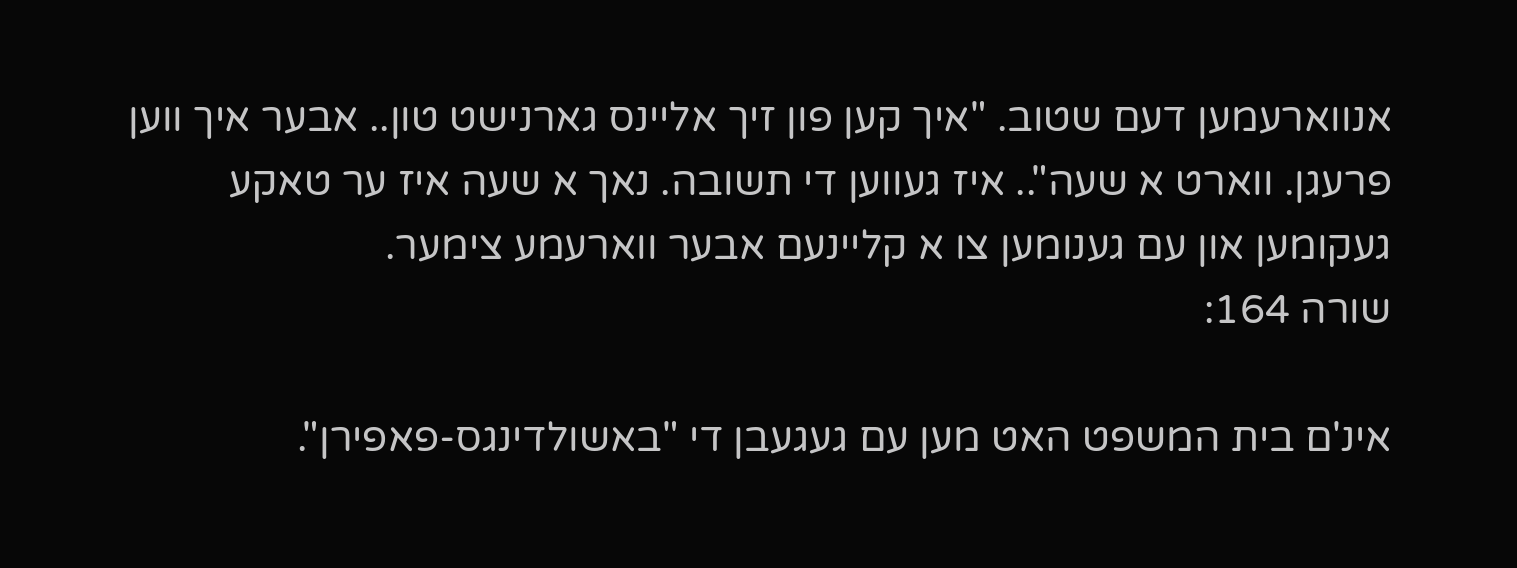אנווארעמען דעם שטוב. "איך קען פון זיך אליינס גארנישט טון.. אבער איך ווען פרעגן. ווארט א שעה".. איז געווען די תשובה. נאך א שעה איז ער טאקע געקומען און עם גענומען צו א קליינעם אבער ווארעמע צימער.
שורה 164:

אינ'ם בית המשפט האט מען עם געגעבן די "באשולדינגס-פאפירן".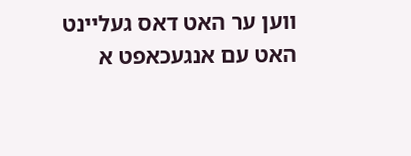ווען ער האט דאס געליינט האט עם אנגעכאפט א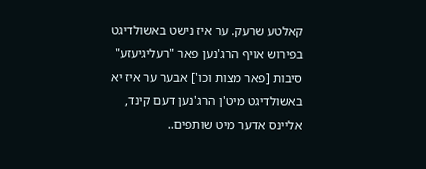קאלטע שרעק. ער איז נישט באשולדיגט בפירוש אויף הרג'נען פאר "רעליגיעזע" סיבות [פאר מצות וכו'] אבער ער איז יא באשולדיגט מיט'ן הרג'נען דעם קינד, אליינס אדער מיט שותפים..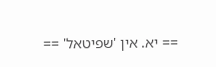== יא. אין 'שפיטאל' ==